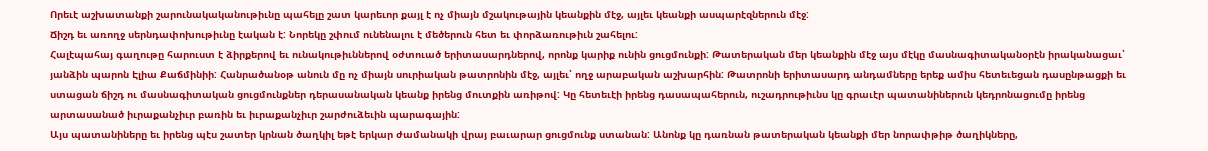Որեւէ աշխատանքի շարունակականութիւնը պահելը շատ կարեւոր քայլ է ոչ միայն մշակութային կեանքին մէջ, այլեւ կեանքի ասպարէզներուն մէջ:
Ճիշդ եւ առողջ սերնդափոխութիւնը էական է: Նորեկը շփում ունենալու է մեծերուն հետ եւ փորձառութիւն շահելու:
Հալէպահայ գաղութը հարուստ է ձիրքերով եւ ունակութիւններով օժտուած երիտասարդներով, որոնք կարիք ունին ցուցմունքի: Թատերական մեր կեանքին մէջ այս մէկը մասնագիտականօրէն իրականացաւ՝ յանձին պարոն Էլիա Քաճմինիի: Հանրածանօթ անուն մը ոչ միայն սուրիական թատրոնին մէջ, այլեւ՝ ողջ արաբական աշխարհին: Թատրոնի երիտասարդ անդամները երեք ամիս հետեւեցան դասընթացքի եւ ստացան ճիշդ ու մասնագիտական ցուցմունքներ դերասանական կեանք իրենց մուտքին առիթով: Կը հետեւէի իրենց դասապահերուն, ուշադրութիւնս կը գրաւէր պատանիներուն կեդրոնացումը իրենց արտասանած իւրաքանչիւր բառին եւ իւրաքանչիւր շարժուձեւին պարագային:
Այս պատանիները եւ իրենց պէս շատեր կրնան ծաղկիլ եթէ երկար ժամանակի վրայ բաւարար ցուցմունք ստանան: Անոնք կը դառնան թատերական կեանքի մեր նորափթիթ ծաղիկները,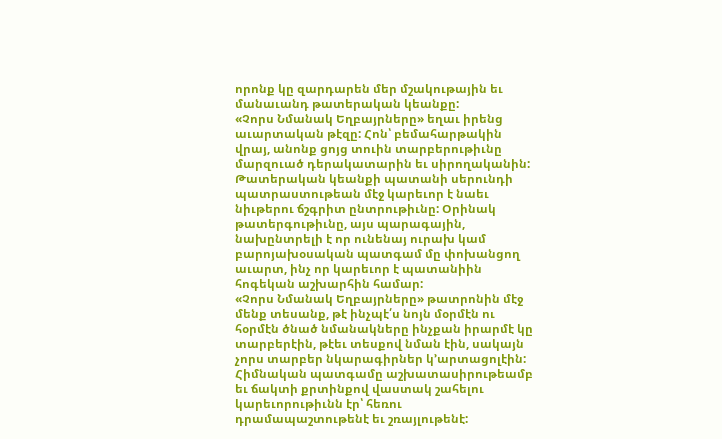որոնք կը զարդարեն մեր մշակութային եւ մանաւանդ թատերական կեանքը:
«Չորս Նմանակ Եղբայրները» եղաւ իրենց աւարտական թէզը: Հոն՝ բեմահարթակին վրայ, անոնք ցոյց տուին տարբերութիւնը մարզուած դերակատարին եւ սիրողականին:
Թատերական կեանքի պատանի սերունդի պատրաստութեան մէջ կարեւոր է նաեւ նիւթերու ճշգրիտ ընտրութիւնը: Օրինակ թատերգութիւնը, այս պարագային, նախընտրելի է որ ունենայ ուրախ կամ բարոյախօսական պատգամ մը փոխանցող աւարտ, ինչ որ կարեւոր է պատանիին հոգեկան աշխարհին համար:
«Չորս Նմանակ Եղբայրները» թատրոնին մէջ մենք տեսանք, թէ ինչպէ՛ս նոյն մօրմէն ու հօրմէն ծնած նմանակները ինչքան իրարմէ կը տարբերէին, թէեւ տեսքով նման էին, սակայն չորս տարբեր նկարագիրներ կ’արտացոլէին: Հիմնական պատգամը աշխատասիրութեամբ եւ ճակտի քրտինքով վաստակ շահելու կարեւորութիւնն էր՝ հեռու դրամապաշտութենէ եւ շռայլութենէ: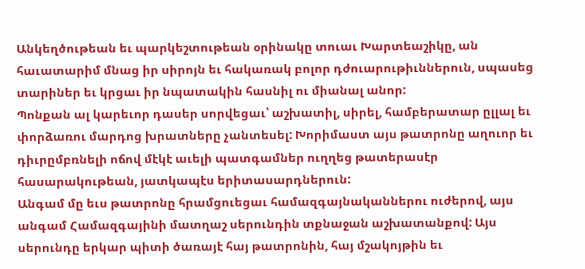Անկեղծութեան եւ պարկեշտութեան օրինակը տուաւ Խարտեաշիկը, ան հաւատարիմ մնաց իր սիրոյն եւ հակառակ բոլոր դժուարութիւններուն, սպասեց տարիներ եւ կրցաւ իր նպատակին հասնիլ ու միանալ անոր:
Պոնքան ալ կարեւոր դասեր սորվեցաւ՝ աշխատիլ, սիրել, համբերատար ըլլալ եւ փորձառու մարդոց խրատները չանտեսել: Խորիմաստ այս թատրոնը աղուոր եւ դիւրըմբռնելի ոճով մէկէ աւելի պատգամներ ուղղեց թատերասէր հասարակութեան, յատկապէս երիտասարդներուն:
Անգամ մը եւս թատրոնը հրամցուեցաւ համազգայնականներու ուժերով, այս անգամ Համազգայինի մատղաշ սերունդին տքնաջան աշխատանքով: Այս սերունդը երկար պիտի ծառայէ հայ թատրոնին, հայ մշակոյթին եւ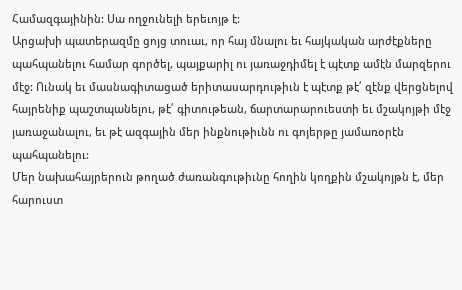Համազգայինին: Սա ողջունելի երեւոյթ է:
Արցախի պատերազմը ցոյց տուաւ, որ հայ մնալու եւ հայկական արժէքները պահպանելու համար գործել, պայքարիլ ու յառաջդիմել է պէտք ամէն մարզերու մէջ: Ունակ եւ մասնագիտացած երիտասարդութիւն է պէտք թէ՛ զէնք վերցնելով հայրենիք պաշտպանելու, թէ՛ գիտութեան, ճարտարարուեստի եւ մշակոյթի մէջ յառաջանալու, եւ թէ ազգային մեր ինքնութիւնն ու գոյերթը յամառօրէն պահպանելու:
Մեր նախահայրերուն թողած ժառանգութիւնը հողին կողքին մշակոյթն է, մեր հարուստ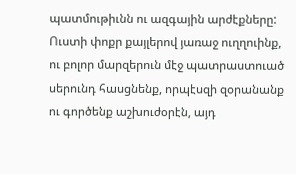պատմութիւնն ու ազգային արժէքները:
Ուստի փոքր քայլերով յառաջ ուղղուինք, ու բոլոր մարզերուն մէջ պատրաստուած սերունդ հասցնենք, որպէսզի զօրանանք ու գործենք աշխուժօրէն, այդ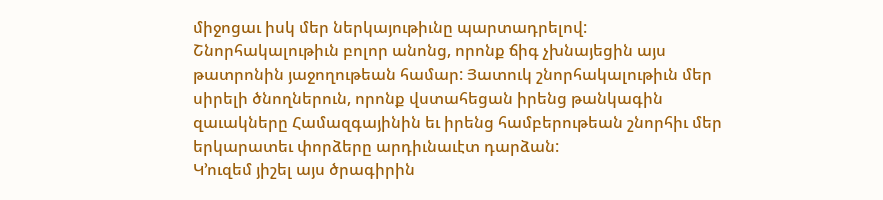միջոցաւ իսկ մեր ներկայութիւնը պարտադրելով:
Շնորհակալութիւն բոլոր անոնց, որոնք ճիգ չխնայեցին այս թատրոնին յաջողութեան համար: Յատուկ շնորհակալութիւն մեր սիրելի ծնողներուն, որոնք վստահեցան իրենց թանկագին զաւակները Համազգայինին եւ իրենց համբերութեան շնորհիւ մեր երկարատեւ փորձերը արդիւնաւէտ դարձան:
Կ’ուզեմ յիշել այս ծրագիրին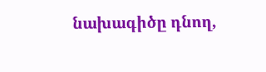նախագիծը դնող,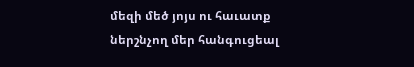մեզի մեծ յոյս ու հաւատք ներշնչող մեր հանգուցեալ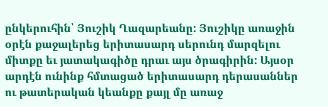ընկերուհին՝ Յուշիկ Ղազարեանը: Յուշիկը առաջին օրէն քաջալերեց երիտասարդ սերունդ մարզելու միտքը եւ յատակագիծը դրաւ այս ծրագիրին: Այսօր արդէն ունինք հմտացած երիտասարդ դերասաններ ու թատերական կեանքը քայլ մը առաջ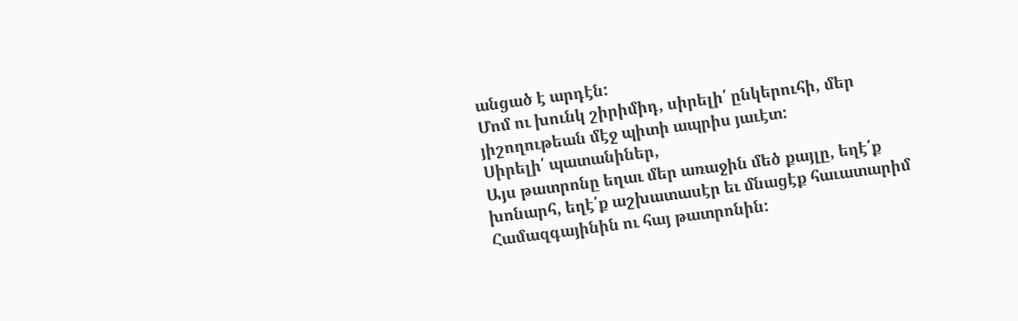անցած է արդէն:
Մոմ ու խունկ շիրիմիդ, սիրելի՛ ընկերուհի, մեր յիշողութեան մէջ պիտի ապրիս յաւէտ:
Սիրելի՛ պատանիներ,
Այս թատրոնը եղաւ մեր առաջին մեծ քայլը, եղէ՛ք խոնարհ, եղէ՛ք աշխատասէր եւ մնացէք հաւատարիմ Համազգայինին ու հայ թատրոնին: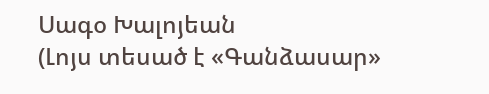Սագօ Խալոյեան
(Լոյս տեսած է «Գանձասար»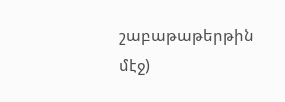շաբաթաթերթին մէջ)